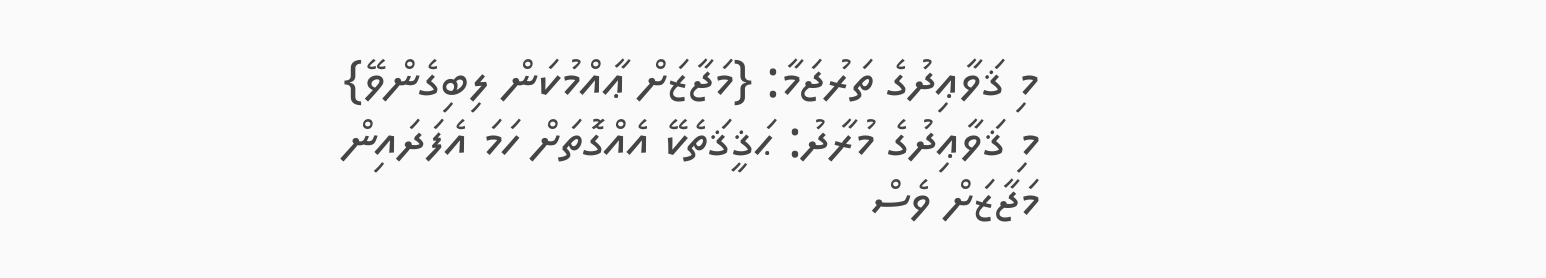މި ޤަވާޢިދުގެ ތަރުޖަމާ: {މަޖާޒަށް ޢާއްމުކަން ލިބިގެންވޭ}
މި ޤަވާޢިދުގެ މުރާދު: ޙަޤީޤަތެކޭ އެއްގޮތަށް ހަމަ އެފަދައިން މަޖާޒަށް ވެސް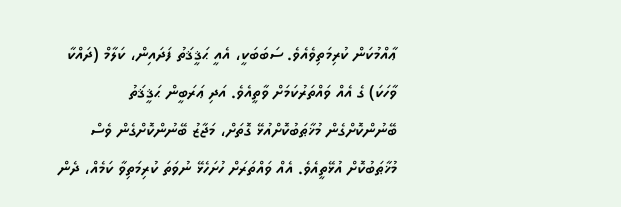ޢާއްމުކަން ކުރިމަތިވެއެވެ. ސަބަބަކީ، އެއީ ޙަޤީޤަތު ފަދައިން، ކަލާމް (ދައްކާ ވާހަކަ) ގެ އެއް ވައްތަރުކަމަށް ވާތީއެވެ. އަދި ޢަރަބީން ޙަޤީޤަތު ބޭނުންކޮށްގެން މުޚާޠަބުކޮށްއުޅޭ ގޮތަށް، މަޖާޒު ބޭނުންކޮށްގެން ވެސް މުޚާޠަބުކޮށް އުޅޭތީއެވެ. އެއް ވައްތަރަށް ހުށަހެޅޭ ނުވަތަ ކުރިމަތިވާ ކަމެއް، ދެން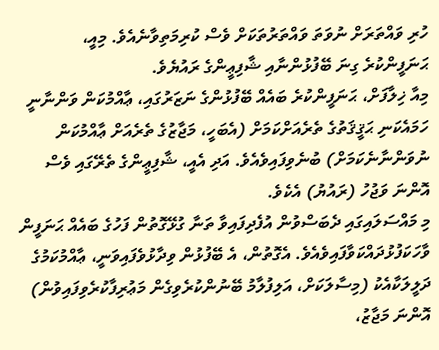ހުރި ވައްތަރަށް ނުވަތަ ވައްތަރުތަކަށް ވެސް ކުރިމަތިވާނެއެވެ. މިއީ، ޙަނަފީންކުރެ ގިނަ ބޭފުޅުންނާއި ޝާފިޢީންގެ ރައުޔެވެ.
މިއާ ޚިލާފަށް، ޙަނަފީންކުރެ ބައެއް ބޭފުޅުންގެ ނަޒަރުގައި، ޢާއްމުކަން ވަންނާނީ ހަމައެކަނި ޙަޤީޤަތުގެ ތެރެއަށްކަމަށް (އެބަހީ، މަޖާޒުގެ ތެރެއަށް ޢާއްމުކަން ނުވަންނާނެކަމަށް) ބުނެވިފައިވެއެވެ. އަދި އެއީ، ޝާފިޢީންގެ ތެރޭގައި ވެސް އޮންނަ ވަޖުހު (ރައުޔު) އެކެވެ.
މި މައްސަލައިގައި ދެބަސްވުން އުފެދިފައިވާ ތަނާ ގުޅޭގޮތުން ފަހުގެ ބައެއް ޙަނަފީން ވާހަކަފުޅުދައްކަވާފައިވެއެވެ. އެގޮތުން، އެ ބޭފުޅުން ވިދާޅުވެފައިވަނީ، ޢާއްމުކަމުގެ ދަލީލަކާއެކު (މިސާލަކަށް، އަލިފުލާމު ބޭނުންކުރެވިގެން މަޢުރިފާކުރެވިފައިވުން) އޮންނަ މަޖާޒު،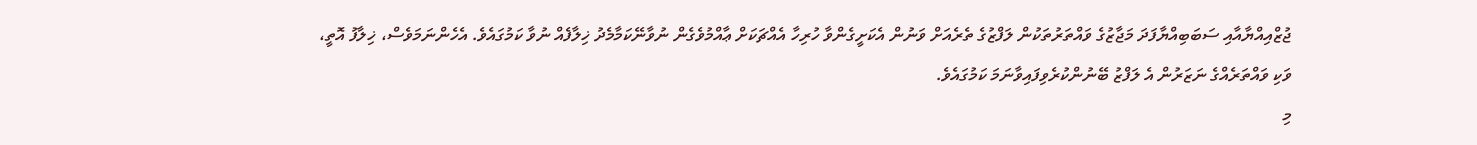ޖުޒްއިއްޔާއާއި ސަބަބިއްޔާފަދަ މަޖާޒުގެ ވައްތަރުތަކުން ލަފްޒުގެ ތެރެއަށް ވަނުން އެކަށީގެންވާ ހުރިހާ އެއްޗަކަށް ޢާއްމުވެގެން ނުވާނޭކަމާމެދު ޚިލާފެއް ނުވާ ކަމުގައެވެ. އެހެންނަމަވެސް، ޚިލާފު އޮތީ، ވަކި ވައްތަރެއްގެ ނަޒަރުން އެ ލަފްޒު ބޭނުންކުރެވިފައިވާނަމަ ކަމުގައެވެ.
މި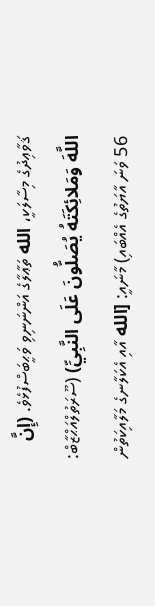ޤަވާޢިދުގެ މިސާލަކީ، الله ތަޢާލާގެ އަންނަނިވި ވަޙީބަސްފުޅެވެ. (إِنَّ اللَّهَ وَمَلائِكَتَهُ يُصَلُّونَ عَلَى النَّبِيِّ) (ސޫރަތުލްއަޙްޒާބް: 56 ވަނަ އާޔަތުގެ އެއްބައި) މާނައީ: [الله އާއި އެކަލާނގެ މަލާއިކަތުން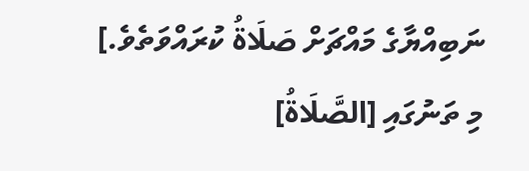ނަބިއްޔާގެ މައްޗަށް صَلَاةُ ކުރައްވަތެވެ.] މި ތަނުގައި [الصَّلَاةُ]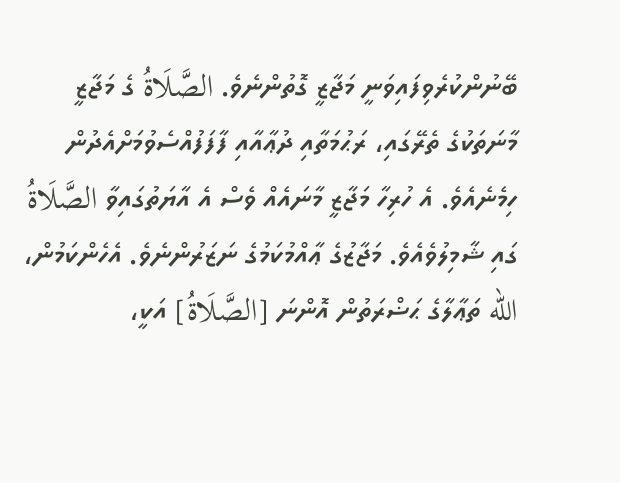ބޭނުންކުރެވިފައިވަނީ މަޖާޒީ ގޮތުންނެވެ. الصَّلَاةُ ގެ މަޖާޒީ މާނަތަކުގެ ތެރޭގައި، ރަޙުމަތާއި ދުޢާއާއި ފާފަފުއްސެވުމަށްއެދުން ހިމެނެއެވެ. އެ ހުރިހާ މަޖާޒީ މާނައެއް ވެސް އެ އާޔަތުގައިވާ الصَّلَاةُ ގައި ޝާމިލުވެއެވެ. މަޖާޒުގެ ޢާއްމުކަމުގެ ނަޒަރުންނެވެ. އެހެންކަމުން، الله ތަޢާލާގެ ޙަޟްރަތުން އޮންނަ [الصَّلَاةُ] އަކީ،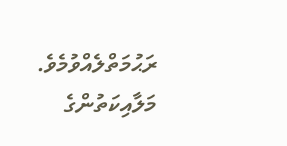ރަޙުމަތްލެއްވުމެވެ. މަލާއިކަތުންގެ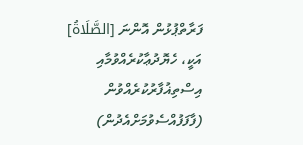ފަރާތްޕުޅުން އޮންނަ [الصَّلَاةُ] އަކީ، ހެޔޮދުޢާކުރެއްވުމާއި އިސްތިޣުފާރުކުރެއްވުން (ފާފަފުއްސެވުމަށްއެދުން)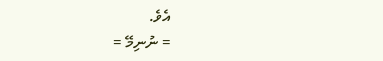އެވެ.
= ނުނިމޭ =